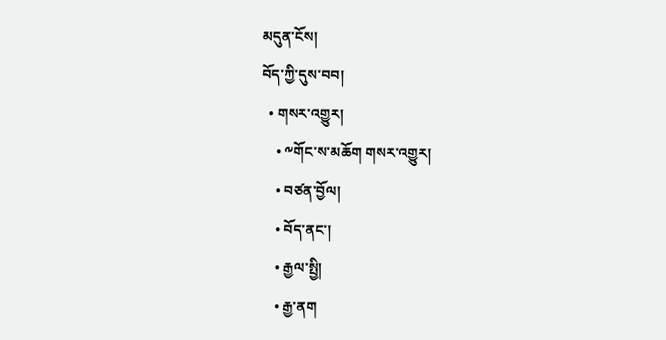མདུན་ངོས།
བོད་ཀྱི་དུས་བབ།
  • གསར་འགྱུར།
    • ༸གོང་ས་མཆོག གསར་འགྱུར།
    • བཙན་བྱོལ།
    • བོད་ནང་།
    • རྒྱལ་སྤྱི།
    • རྒྱ་ནག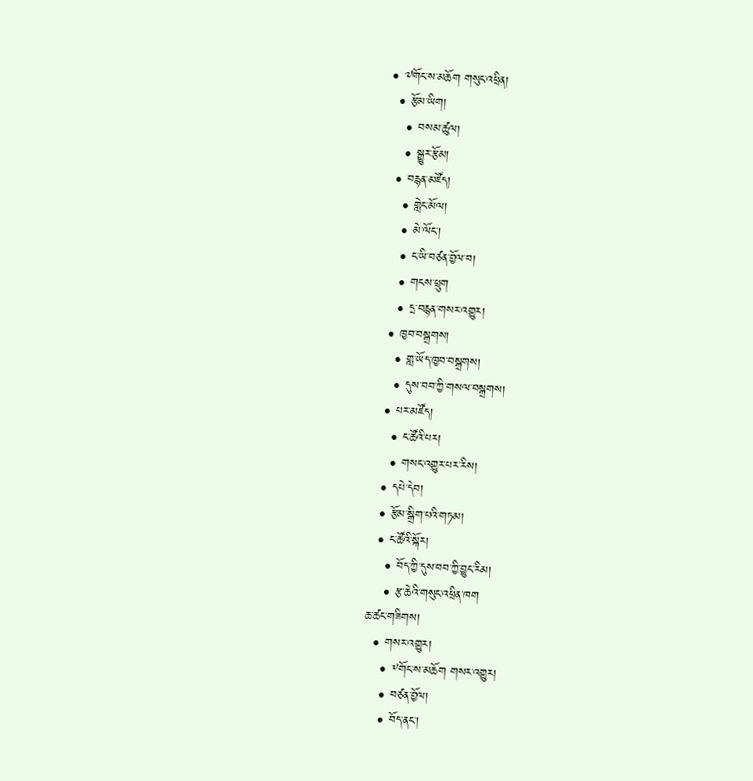• ༧གོང་ས་མཆོག གསུང་འཕྲིན།
  • རྩོམ་ཡིག།
    • བསམ་ཚུལ།
    • སྒྱུར་རྩོམ།
  • བརྙན་མཛོད།
    • གླེང་མོལ།
    • མེ་ལོང་།
    • ང་ཡི་བཙན་བྱོལ་བ།
    • གངས་ཕྲུག
    • དྲ་བརྙན་གསར་འགྱུར།
  • ཁྱབ་བསྒྲགས།
    • གླ་ཡོད་ཁྱབ་བསྒྲགས།
    • དུས་བབ་ཀྱི་གསལ་བསྒྲགས།
  • པར་མཛོད།
    • ང་ཚོའི་པར།
    • གསང་འགྱུར་པར་རིས།
  • དཔེ་དེབ།
  • རྩོམ་སྒྲིག་པའི་གཏམ།
  • ང་ཚོའི་སྐོར།
    • བོད་ཀྱི་དུས་བབ་ཀྱི་བྱུང་རིམ།
    • རྩ་ཆེའི་གསུང་འཕྲིན་ཁག
ཆ་ཚང་གཟིགས།
  • གསར་འགྱུར།
    • ༸གོང་ས་མཆོག གསར་འགྱུར།
    • བཙན་བྱོལ།
    • བོད་ནང་།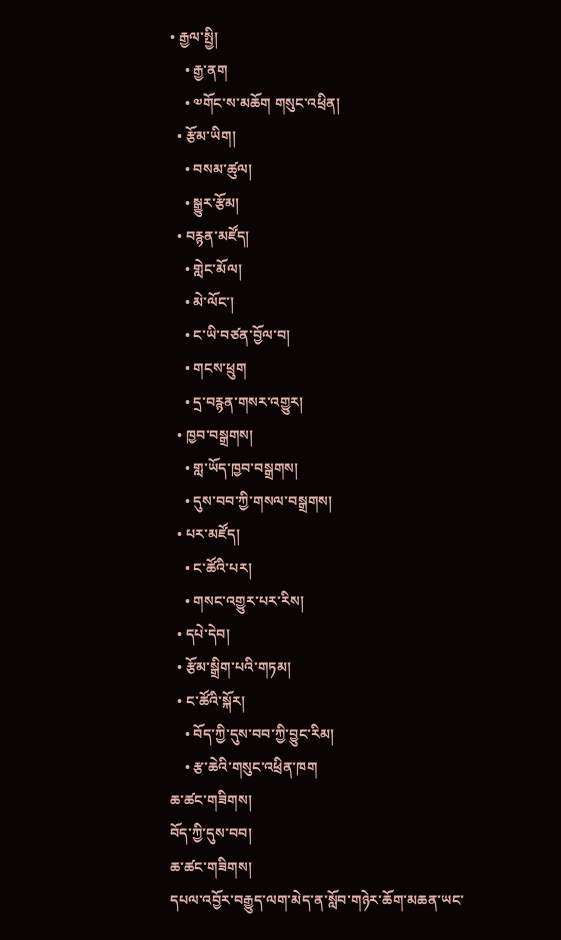• རྒྱལ་སྤྱི།
    • རྒྱ་ནག
    • ༧གོང་ས་མཆོག གསུང་འཕྲིན།
  • རྩོམ་ཡིག།
    • བསམ་ཚུལ།
    • སྒྱུར་རྩོམ།
  • བརྙན་མཛོད།
    • གླེང་མོལ།
    • མེ་ལོང་།
    • ང་ཡི་བཙན་བྱོལ་བ།
    • གངས་ཕྲུག
    • དྲ་བརྙན་གསར་འགྱུར།
  • ཁྱབ་བསྒྲགས།
    • གླ་ཡོད་ཁྱབ་བསྒྲགས།
    • དུས་བབ་ཀྱི་གསལ་བསྒྲགས།
  • པར་མཛོད།
    • ང་ཚོའི་པར།
    • གསང་འགྱུར་པར་རིས།
  • དཔེ་དེབ།
  • རྩོམ་སྒྲིག་པའི་གཏམ།
  • ང་ཚོའི་སྐོར།
    • བོད་ཀྱི་དུས་བབ་ཀྱི་བྱུང་རིམ།
    • རྩ་ཆེའི་གསུང་འཕྲིན་ཁག
ཆ་ཚང་གཟིགས།
བོད་ཀྱི་དུས་བབ།
ཆ་ཚང་གཟིགས།
དཔལ་འབྱོར་བརྒྱུད་ལག་མེད་ན་སློབ་གཉེར་ཆོག་མཆན་ཡང་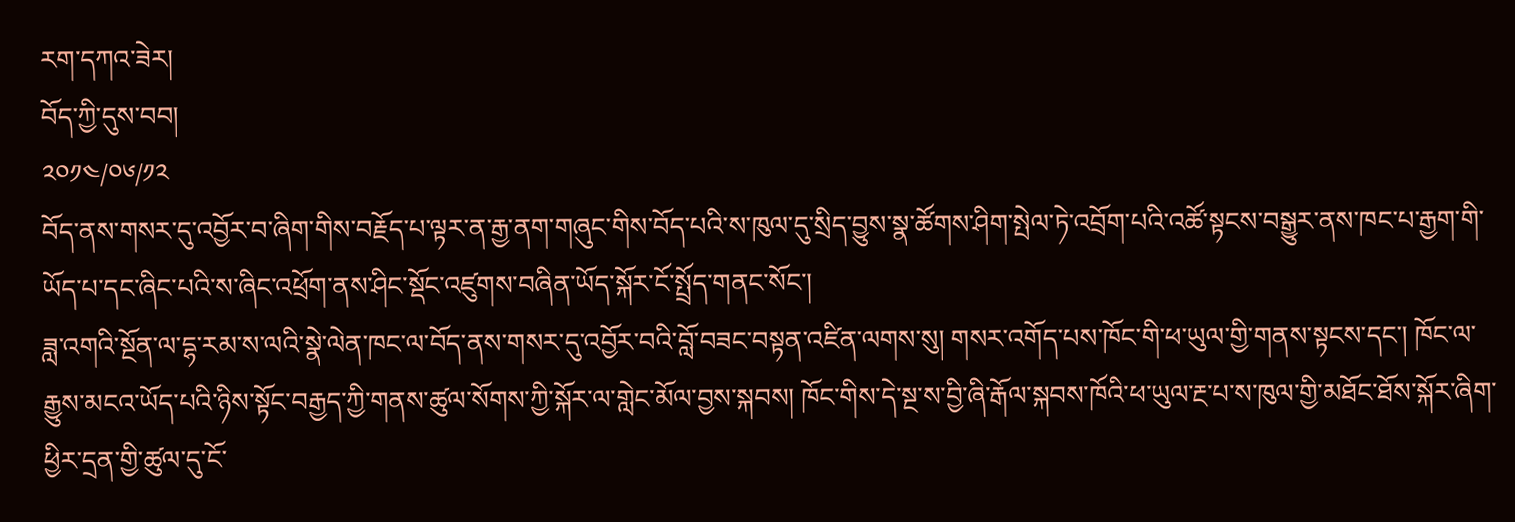རག་དཀའ་ཟེར།
བོད་ཀྱི་དུས་བབ།
༢༠༡༤/༠༦/༡༢
བོད་ནས་གསར་དུ་འབྱོར་བ་ཞིག་གིས་བརྗོད་པ་ལྟར་ན་རྒྱ་ནག་གཞུང་གིས་བོད་པའི་ས་ཁུལ་དུ་སྲིད་བྱུས་སྣ་ཚོགས་ཤིག་སྤེལ་ཏེ་འབྲོག་པའི་འཚོ་སྟངས་བསྒྱུར་ནས་ཁང་པ་རྒྱག་གི་ཡོད་པ་དང་ཞིང་པའི་ས་ཞིང་འཕྲོག་ནས་ཤིང་སྡོང་འཛུགས་བཞིན་ཡོད་སྐོར་ངོ་སྤྲོད་གནང་སོང་།
ཟླ་འགའི་སྔོན་ལ་དྷ་རམ་ས་ལའི་སྣེ་ལེན་ཁང་ལ་བོད་ནས་གསར་དུ་འབྱོར་བའི་བློ་བཟང་བསྟན་འཛིན་ལགས་སུ། གསར་འགོད་པས་ཁོང་གི་ཕ་ཡུལ་གྱི་གནས་སྟངས་དང་། ཁོང་ལ་རྒྱུས་མངའ་ཡོད་པའི་ཉིས་སྟོང་བརྒྱད་ཀྱི་གནས་ཚུལ་སོགས་ཀྱི་སྐོར་ལ་གླེང་མོལ་བྱས་སྐབས། ཁོང་གིས་དེ་སྔ་ས་བྱི་ཞི་རྒོལ་སྐབས་ཁོའི་ཕ་ཡུལ་རྔ་པ་ས་ཁུལ་གྱི་མཐོང་ཐོས་སྐོར་ཞིག་ཕྱིར་དྲན་གྱི་ཚུལ་དུ་ངོ་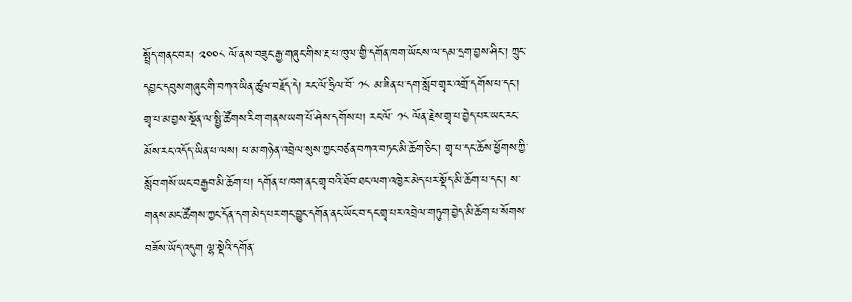སྤྲོད་གནང་བར། ༢༠༠༨ ལོ་ནས་བཟུང་རྒྱ་གཞུང་གིས་རྔ་པ་ཁུལ་གྱི་དགོན་ཁག་ཡོངས་ལ་དམ་དྲག་བྱས་ཤིང་། ཀྲུང་དབྱང་དབུས་གཞུང་གི་བཀའ་ཡིན་ཚུལ་བརྗོད་དེ། རང་ལོ་ཧྲིལ་བོ་ ༡༨ མ་ཟིན་པ་དག་སློབ་གྲྭར་འགྲོ་དགོས་པ་དང་། གྲྭ་པ་མ་བྱས་སྔོན་ལ་སྤྱི་ཚོགས་རིག་གནས་ཡག་པོ་ཤེས་དགོས་པ། རང་ལོ་ ༡༨ ལོན་རྗེས་གྲྭ་པ་བྱེད་པར་ཡང་རང་མོས་རང་འདོད་ཡིན་པ་ལས། ཕ་མ་གཉེན་འབྲེལ་སུས་ཀྱང་བཙན་བཀའ་བཏང་མི་ཆོག་ཅིང་། གྲྭ་པ་དང་ཆོས་ཕྱོགས་ཀྱི་སློབ་གསོ་ཡང་བརྒྱབ་མི་ཆོག་པ། དགོན་པ་ཁག་ནང་གྲྭ་བའི་ཐོབ་ཐང་ལག་འཁྱེར་མེད་པར་སྡོད་མི་ཆོག་པ་དང་། ས་གནས་མང་ཚོགས་ཀྱང་དོན་དག་མེད་པར་གང་བྱུང་དགོན་ནང་ཡོང་བ་དང་གྲྭ་པར་འབྲེལ་གཏུག་བྱེད་མི་ཆོག་པ་སོགས་བཟོས་ཡོད་འདུག ལྷ་སྡེའི་དགོན་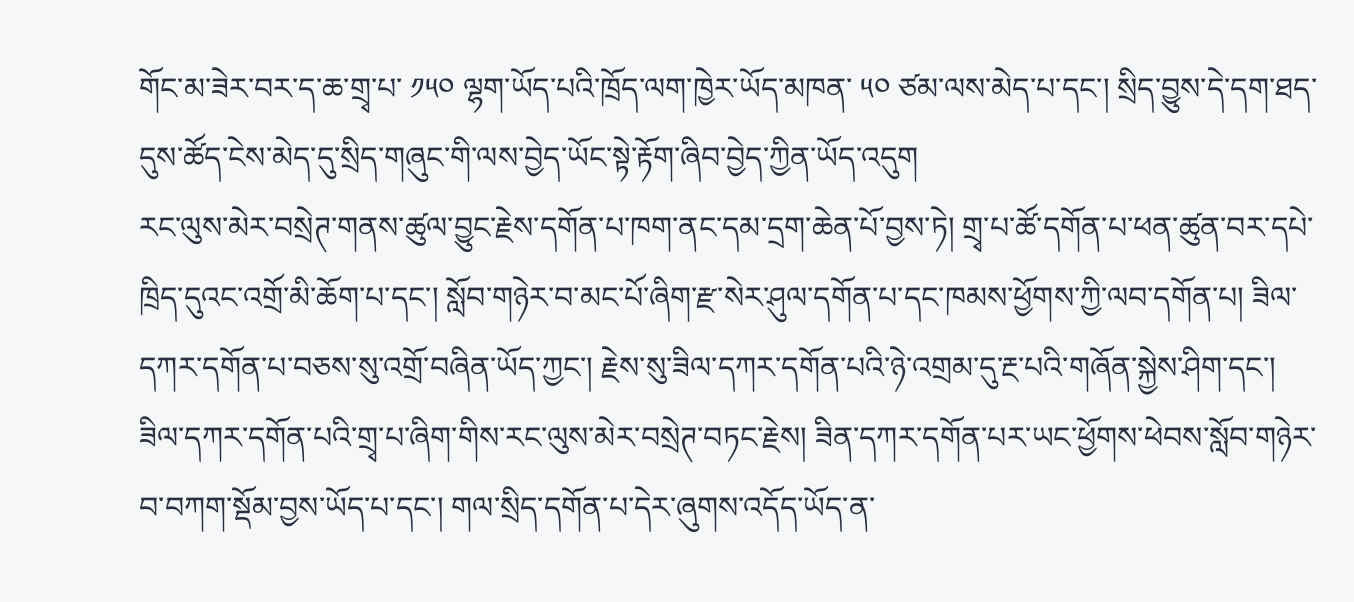གོང་མ་ཟེར་བར་ད་ཆ་གྲྭ་པ་ ༡༥༠ ལྷག་ཡོད་པའི་ཁྲོད་ལག་ཁྱེར་ཡོད་མཁན་ ༥༠ ཙམ་ལས་མེད་པ་དང་། སྲིད་བྱུས་དེ་དག་ཐད་དུས་ཚོད་ངེས་མེད་དུ་སྲིད་གཞུང་གི་ལས་བྱེད་ཡོང་སྟེ་རྟོག་ཞིབ་བྱེད་ཀྱིན་ཡོད་འདུག
རང་ལུས་མེར་བསྲེཊ་གནས་ཚུལ་བྱུང་རྗེས་དགོན་པ་ཁག་ནང་དམ་དྲག་ཆེན་པོ་བྱས་ཏེ། གྲྭ་པ་ཚོ་དགོན་པ་ཕན་ཚུན་བར་དཔེ་ཁྲིད་དུའང་འགྲོ་མི་ཆོག་པ་དང་། སློབ་གཉེར་བ་མང་པོ་ཞིག་རྫ་སེར་ཤུལ་དགོན་པ་དང་ཁམས་ཕྱོགས་ཀྱི་ལབ་དགོན་པ། ཟིལ་དཀར་དགོན་པ་བཅས་སུ་འགྲོ་བཞིན་ཡོད་ཀྱང་། རྗེས་སུ་ཟིལ་དཀར་དགོན་པའི་ཉེ་འགྲམ་དུ་རྔ་པའི་གཞོན་སྐྱེས་ཤིག་དང་། ཟིལ་དཀར་དགོན་པའི་གྲྭ་པ་ཞིག་གིས་རང་ལུས་མེར་བསྲེཊ་བཏང་རྗེས། ཟིན་དཀར་དགོན་པར་ཡང་ཕྱོགས་ཕེབས་སློབ་གཉེར་བ་བཀག་སྡོམ་བྱས་ཡོད་པ་དང་། གལ་སྲིད་དགོན་པ་དེར་ཞུགས་འདོད་ཡོད་ན་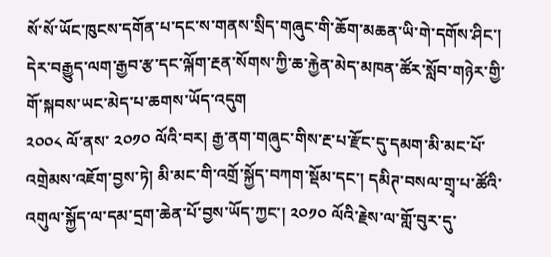སོ་སོ་ཡོང་ཁུངས་དགོན་པ་དང་ས་གནས་སྲིད་གཞུང་གི་ཆོག་མཆན་ཡི་གེ་དགོས་ཤིང་། དེར་བརྒྱུད་ལག་རྒྱབ་རྩ་དང་ལྐོག་རྔན་སོགས་ཀྱི་ཆ་རྐྱེན་མེད་མཁན་ཚོར་སློབ་གཉེར་གྱི་གོ་སྐབས་ཡང་མེད་པ་ཆགས་ཡོད་འདུག
༢༠༠༨ ལོ་ནས་ ༢༠༡༠ ལོའི་བར། རྒྱ་ནག་གཞུང་གིས་རྔ་པ་རྫོང་དུ་དམག་མི་མང་པོ་འགྲེམས་འཇོག་བྱས་ཏེ། མི་མང་གི་འགྲོ་སྐྱོད་བཀག་སྡོམ་དང་། དམིཊ་བསལ་གྲྭ་པ་ཚོའི་འགུལ་སྐྱོད་ལ་དམ་དྲག་ཆེན་པོ་བྱས་ཡོད་ཀྱང་། ༢༠༡༠ ལོའི་རྗེས་ལ་གློ་བུར་དུ་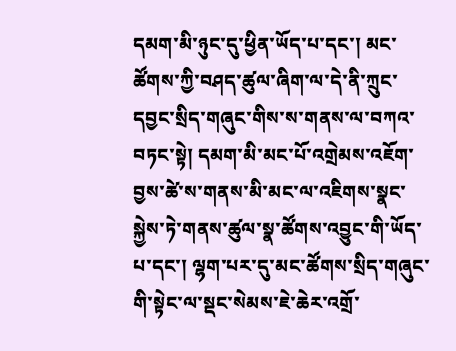དམག་མི་ཉུང་དུ་ཕྱིན་ཡོད་པ་དང་། མང་ཚོགས་ཀྱི་བཤད་ཚུལ་ཞིག་ལ་དེ་ནི་ཀྲུང་དབྱང་སྲིད་གཞུང་གིས་ས་གནས་ལ་བཀའ་བཏང་སྟེ། དམག་མི་མང་པོ་འགྲེམས་འཇོག་བྱས་ཚེ་ས་གནས་མི་མང་ལ་འཇིགས་སྣང་སྐྱེས་ཏེ་གནས་ཚུལ་སྣ་ཚོགས་འབྱུང་གི་ཡོད་པ་དང་། ལྷག་པར་དུ་མང་ཚོགས་སྲིད་གཞུང་གི་སྟེང་ལ་སྡང་སེམས་ཇེ་ཆེར་འགྲོ་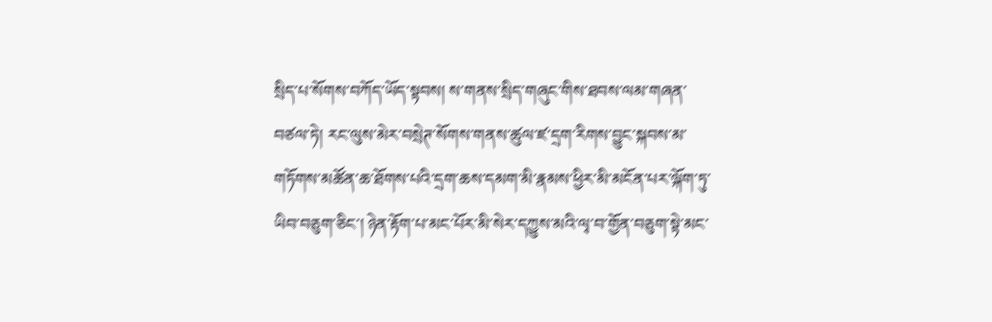སྲིད་པ་སོགས་བཀོད་ཡོད་སྟབས། ས་གནས་སྲིད་གཞུང་གིས་ཐབས་ལམ་གཞན་བཙལ་ཏེ། རང་ལུས་མེར་བསྲེཊ་སོགས་གནས་ཚུལ་ཛ་དྲག་རིགས་བྱུང་སྐབས་མ་གཏོགས་མཚོན་ཆ་ཐོགས་པའི་དྲག་ཆས་དམག་མི་རྣམས་ཕྱིར་མི་མངོན་པར་ལྐོག་ཏུ་ཡིབ་བཅུག་ཅིང་། ཉེན་རྟོག་པ་མང་པོར་མི་སེར་དཀྱུས་མའི་ལྭ་བ་གྱོན་བཅུག་སྟེ་མང་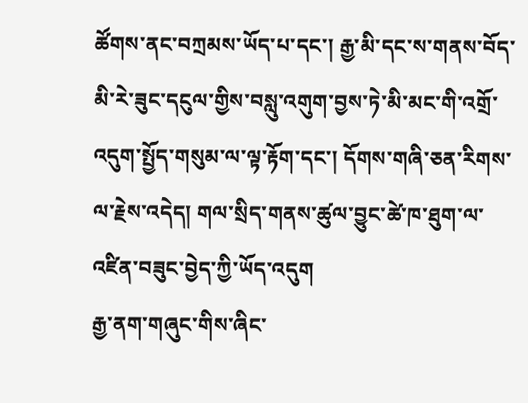ཚོགས་ནང་བཀྲམས་ཡོད་པ་དང་། རྒྱ་མི་དང་ས་གནས་བོད་མི་རེ་ཟུང་དངུལ་གྱིས་བསླུ་འགུག་བྱས་ཏེ་མི་མང་གི་འགྲོ་འདུག་སྤྱོད་གསུམ་ལ་ལྟ་རྟོག་དང་། དོགས་གཞི་ཅན་རིགས་ལ་རྗེས་འདེད། གལ་སྲིད་གནས་ཚུལ་བྱུང་ཚེ་ཁ་ཐུག་ལ་འཛིན་བཟུང་བྱེད་ཀྱི་ཡོད་འདུག
རྒྱ་ནག་གཞུང་གིས་ཞིང་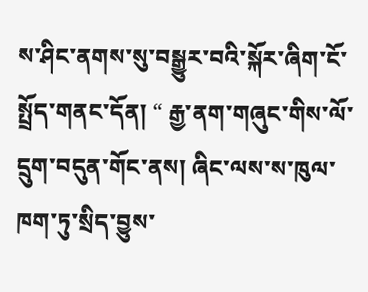ས་ཤིང་ནགས་སུ་བསྒྱུར་བའི་སྐོར་ཞིག་ངོ་སྤྲོད་གནང་དོན། “ རྒྱ་ནག་གཞུང་གིས་ལོ་དྲུག་བདུན་གོང་ནས། ཞིང་ལས་ས་ཁུལ་ཁག་ཏུ་སྲིད་བྱུས་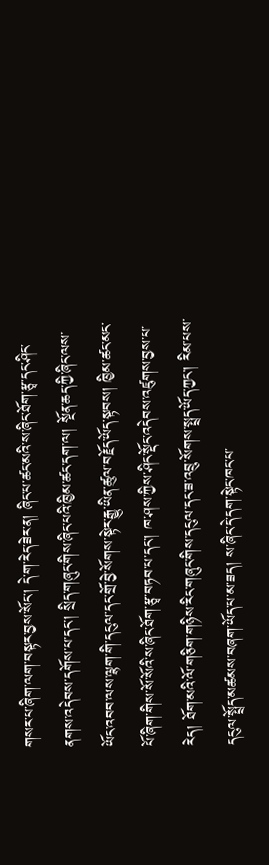གསར་པ་ཞིག་ལག་བསྟར་བྱས་སོང་། དེ་ག་རེད་ཟེར་ན། ཞིང་པ་ཚང་མའི་ས་ཞིང་ཐོག་རྩྭ་དང་ཤིང་ནགས་འདེབས་དགོས་པ་དང་། སྲིད་གཞུང་གིས་ཞིང་པའི་ཁྱིམ་ཚང་དག་ལ། སྔོན་ཆད་ཀྱི་ཞིང་ལས་ཡོང་འབབ་ལས་ལྷག་གི་དངུལ་དང་གྲོ་བྱེ་སོགས་སྟེར་རྒྱུ་ཡིན་ཚུལ་བརྗོད་ཡོད་སྟབས། ཁྱིམ་ཚང་མང་པོ་ཞིག་གིས་སོ་སོའི་ས་ཞིང་ཐོག་རྩྭ་བཏབ་པ་དང་། ཁ་ཤས་ཀྱིས་ཤིང་སྡོང་འདེབས་འཛུགས་བྱས་པ་རེད། ཐོག་མའི་ལོ་གཅིག་གཉིས་རིང་གཞུང་གིས་དངུལ་དང་ཟ་འབྲུ་སོགས་སྤྲད་ཡོད་ཀྱང་། རིམ་པས་དངུལ་སྤྲོད་མཚམས་བཞག་ཡོད་པ་མ་ཟད། ས་ཞིང་དེ་དག་སྟེང་ཁང་པ་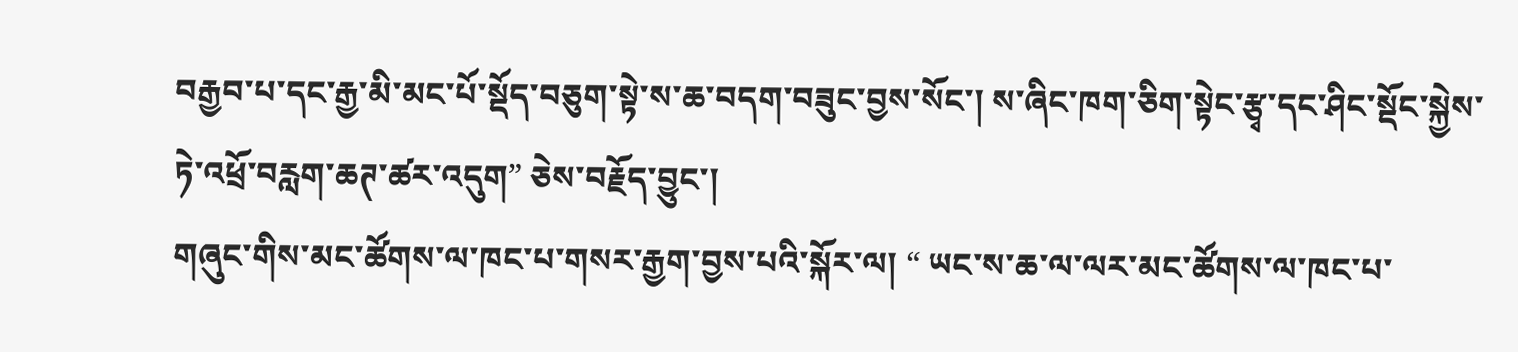བརྒྱབ་པ་དང་རྒྱ་མི་མང་པོ་སྡོད་བཅུག་སྟེ་ས་ཆ་བདག་བཟུང་བྱས་སོང་། ས་ཞིང་ཁག་ཅིག་སྟེང་རྩྭ་དང་ཤིང་སྡོང་སྐྱེས་ཏེ་འཕྲོ་བརླག་ཆཊ་ཚར་འདུག” ཅེས་བརྗོད་བྱུང་།
གཞུང་གིས་མང་ཚོགས་ལ་ཁང་པ་གསར་རྒྱག་བྱས་པའི་སྐོར་ལ། “ ཡང་ས་ཆ་ལ་ལར་མང་ཚོགས་ལ་ཁང་པ་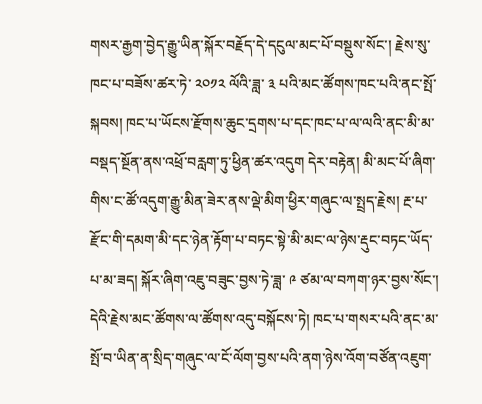གསར་རྒྱག་བྱེད་རྒྱུ་ཡིན་སྐོར་བརྗོད་དེ་དངུལ་མང་པོ་བསྡུས་སོང་། རྗེས་སུ་ཁང་པ་བཟོས་ཚར་ཏེ་ ༢༠༡༢ ལོའི་ཟླ་ ༣ པའི་མང་ཚོགས་ཁང་པའི་ནང་སྤོ་སྐབས། ཁང་པ་ཡོངས་རྫོགས་ཆུང་དྲགས་པ་དང་ཁང་པ་ལ་ལའི་ནང་མི་མ་བསྡད་སྔོན་ནས་འཕྲོ་བརླག་ཏུ་ཕྱིན་ཚར་འདུག དེར་བརྟེན། མི་མང་པོ་ཞིག་གིས་ང་ཚོ་འདུག་རྒྱུ་མིན་ཟེར་ནས་ལྡེ་མིག་ཕྱིར་གཞུང་ལ་སྤྲད་རྗེས། རྔ་པ་རྫོང་གི་དམག་མི་དང་ཉེན་རྟོག་པ་བཏང་སྟེ་མི་མང་ལ་ཉེས་རྡུང་བཏང་ཡོད་པ་མ་ཟད། སྐོར་ཞིག་འཇུ་བཟུང་བྱས་ཏེ་ཟླ་ ༩ ཙམ་ལ་བཀག་ཉར་བྱས་སོང་། དེའི་རྗེས་མང་ཚོགས་ལ་ཚོགས་འདུ་བསྐོངས་ཏེ། ཁང་པ་གསར་པའི་ནང་མ་སྤོ་བ་ཡིན་ན་སྲིད་གཞུང་ལ་ངོ་ལོག་བྱས་པའི་ནག་ཉེས་འོག་བཙོན་འཇུག་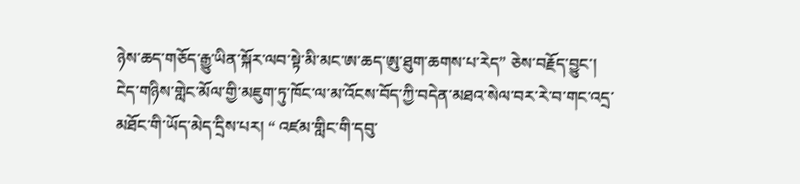ཉེས་ཆད་གཅོད་རྒྱུ་ཡིན་སྐོར་ལབ་སྟེ་མི་མང་ཨ་ཆད་ཨུ་ཐུག་ཆགས་པ་རེད” ཅེས་བརྗོད་བྱུང་།
ངེད་གཉིས་གླེང་མོལ་གྱི་མཇུག་ཏུ་ཁོང་ལ་མ་འོངས་བོད་ཀྱི་བདེན་མཐའ་སེལ་བར་རེ་བ་གང་འདྲ་མཐོང་གི་ཡོད་མེད་དྲིས་པར། “ འཛམ་གླིང་གི་དབུ་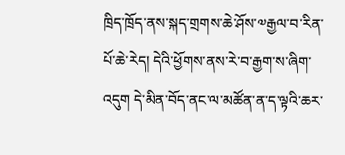ཁྲིད་ཁྲོད་ནས་སྐད་གྲགས་ཆེ་ཤོས་༧རྒྱལ་བ་རིན་པོ་ཆེ་རེད། དེའི་ཕྱོགས་ནས་རེ་བ་རྒྱག་ས་ཞིག་འདུག དེ་མིན་བོད་ནང་ལ་མཚོན་ན་ད་ལྟའི་ཆར་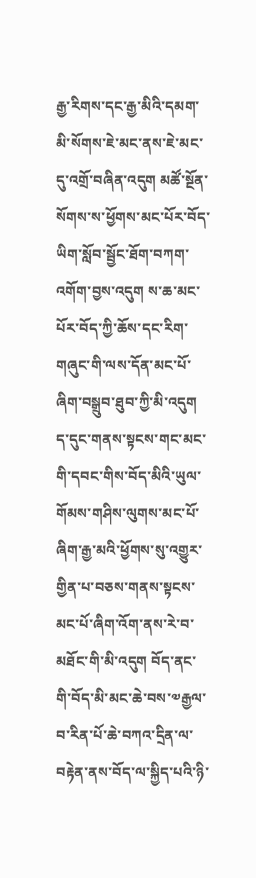རྒྱ་རིགས་དང་རྒྱ་མིའི་དམག་མི་སོགས་ཇེ་མང་ནས་ཇེ་མང་དུ་འགྲོ་བཞིན་འདུག མཚོ་སྔོན་སོགས་ས་ཕྱོགས་མང་པོར་བོད་ཡིག་སློབ་སྦྱོང་ཐོག་བཀག་འགོག་བྱས་འདུག ས་ཆ་མང་པོར་བོད་ཀྱི་ཆོས་དང་རིག་གཞུང་གི་ལས་དོན་མང་པོ་ཞིག་བསྒྲུབ་ཐུབ་ཀྱི་མི་འདུག ད་དུང་གནས་སྟངས་གང་མང་གི་དབང་གིས་བོད་མིའི་ཡུལ་གོམས་གཤིས་ལུགས་མང་པོ་ཞིག་རྒྱ་མའི་ཕྱོགས་སུ་འགྱུར་གྱིན་པ་བཅས་གནས་སྟངས་མང་པོ་ཞིག་འོག་ནས་རེ་བ་མཐོང་གི་མི་འདུག བོད་ནང་གི་བོད་མི་མང་ཆེ་བས་༧རྒྱལ་བ་རིན་པོ་ཆེ་བཀའ་དྲིན་ལ་བརྟེན་ནས་བོད་ལ་སྐྱིད་པའི་ཉི་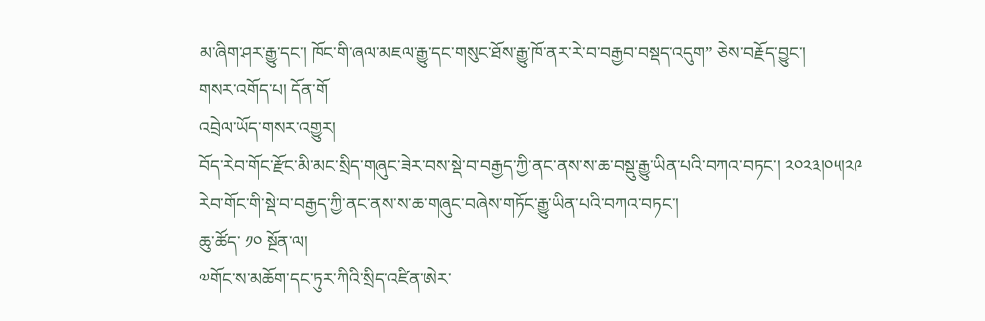མ་ཞིག་ཤར་རྒྱུ་དང་། ཁོང་གི་ཞལ་མཇལ་རྒྱུ་དང་གསུང་ཐོས་རྒྱུ་ཁོ་ནར་རེ་བ་བརྒྱབ་བསྡད་འདུག” ཅེས་བརྗོད་བྱུང་།
གསར་འགོད་པ། དོན་གོ
འབྲེལ་ཡོད་གསར་འགྱུར།
བོད་རེབ་གོང་རྫོང་མི་མང་སྲིད་གཞུང་ཟེར་བས་སྡེ་བ་བརྒྱད་ཀྱི་ནང་ནས་ས་ཆ་བསྡུ་རྒྱུ་ཡིན་པའི་བཀའ་བཏང་། ༢༠༢༣།༠༥།༢༩
རེབ་གོང་གི་སྡེ་བ་བརྒྱད་ཀྱི་ནང་ནས་ས་ཆ་གཞུང་བཞེས་གཏོང་རྒྱུ་ཡིན་པའི་བཀའ་བཏང་།
ཆུ་ཚོད་ ༡༠ སྔོན་ལ།
༧གོང་ས་མཆོག་དང་ཏུར་ཀིའི་སྲིད་འཛིན་ཨེར་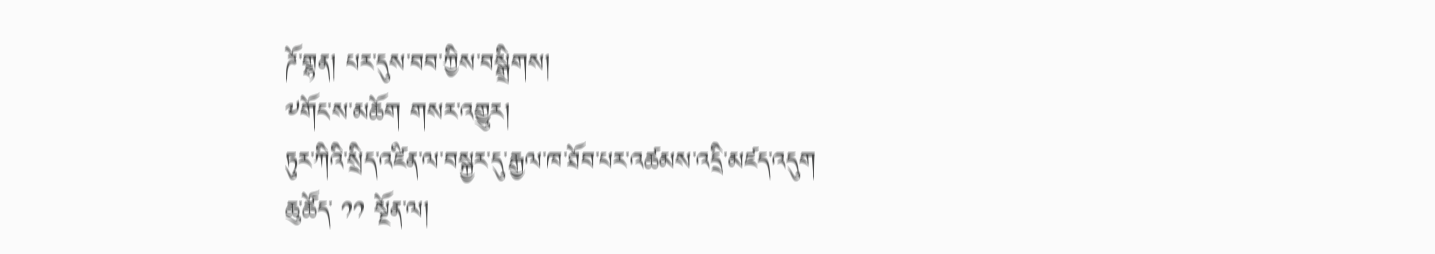ཌོ་གྷན། པར་དུས་བབ་ཀྱིས་བསྒྲིགས།
༸གོང་ས་མཆོག གསར་འགྱུར།
ཏུར་ཀིའི་སྲིད་འཛིན་ལ་བསྐྱར་དུ་རྒྱལ་ཁ་ཐོབ་པར་འཚམས་འདྲི་མཛད་འདུག
ཆུ་ཚོད་ ༡༡ སྔོན་ལ།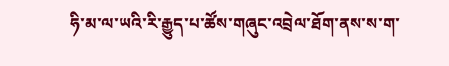ཧི་མ་ལ་ཡའི་རི་རྒྱུད་པ་ཚོས་གཞུང་འབྲེལ་ཐོག་ནས་ས་ག་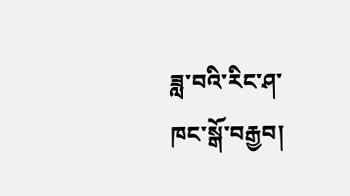ཟླ་བའི་རིང་ཤ་ཁང་སྒོ་བརྒྱབ།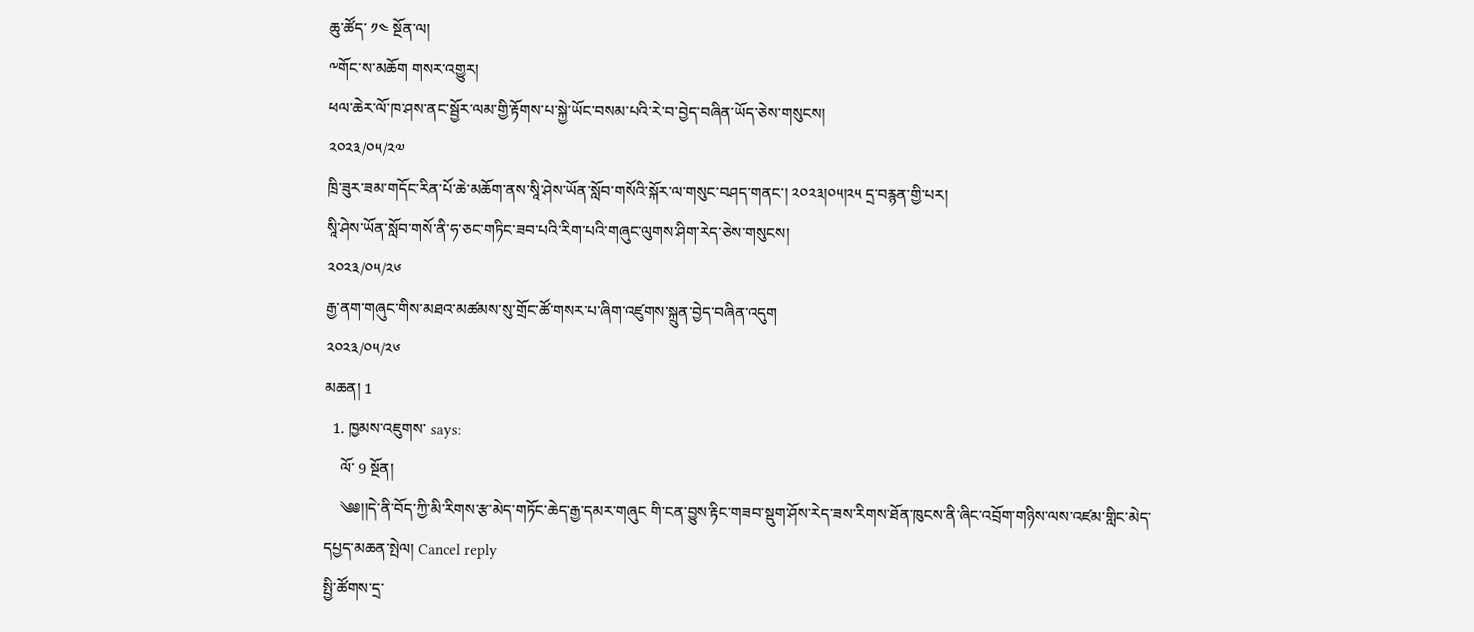ཆུ་ཚོད་ ༡༤ སྔོན་ལ།
༸གོང་ས་མཆོག གསར་འགྱུར།
ཕལ་ཆེར་ལོ་ཁ་ཤས་ནང་སྦྱོར་ལམ་གྱི་རྟོགས་པ་སྐྱེ་ཡོང་བསམ་པའི་རེ་བ་བྱེད་བཞིན་ཡོད་ཅེས་གསུངས།
༢༠༢༣/༠༥/༢༧
ཁྲི་ཟུར་ཟམ་གདོང་རིན་པོ་ཆེ་མཆོག་ནས་སཱི་ཤེས་ཡོན་སློབ་གསོའི་སྐོར་ལ་གསུང་བཤད་གནང་། ༢༠༢༣།༠༥།༢༥ དྲ་བརྙན་གྱི་པར།
སཱི་ཤེས་ཡོན་སློབ་གསོ་ནི་ཧ་ཅང་གཏིང་ཟབ་པའི་རིག་པའི་གཞུང་ལུགས་ཤིག་རེད་ཅེས་གསུངས།
༢༠༢༣/༠༥/༢༦
རྒྱ་ནག་གཞུང་གིས་མཐའ་མཚམས་སུ་གྲོང་ཚོ་གསར་པ་ཞིག་འཛུགས་སྐྲུན་བྱེད་བཞིན་འདུག
༢༠༢༣/༠༥/༢༦
མཆན། 1
  1. ཁྱམས་འཇུགས་ says:
    ལོ་ 9 སྔོན།
    ༄༅།།དེ་ནི་བོད་ཀྱི་མི་རིགས་རྩ་མེད་གཏོང་ཆེད་རྒྱ་དམར་གཞུང གི་ངན་བྱུས་རྟིང་གཟབ་སྡུག་ཤོས་རེད་ཟས་རིགས་ཐོན་ཁུངས་ནི་ཞིང་འབྲོག་གཉིས་ལས་འཛམ་གླིང་མེད་
དཔྱད་མཆན་སྤེལ། Cancel reply
སྤྱི་ཚོགས་དྲ་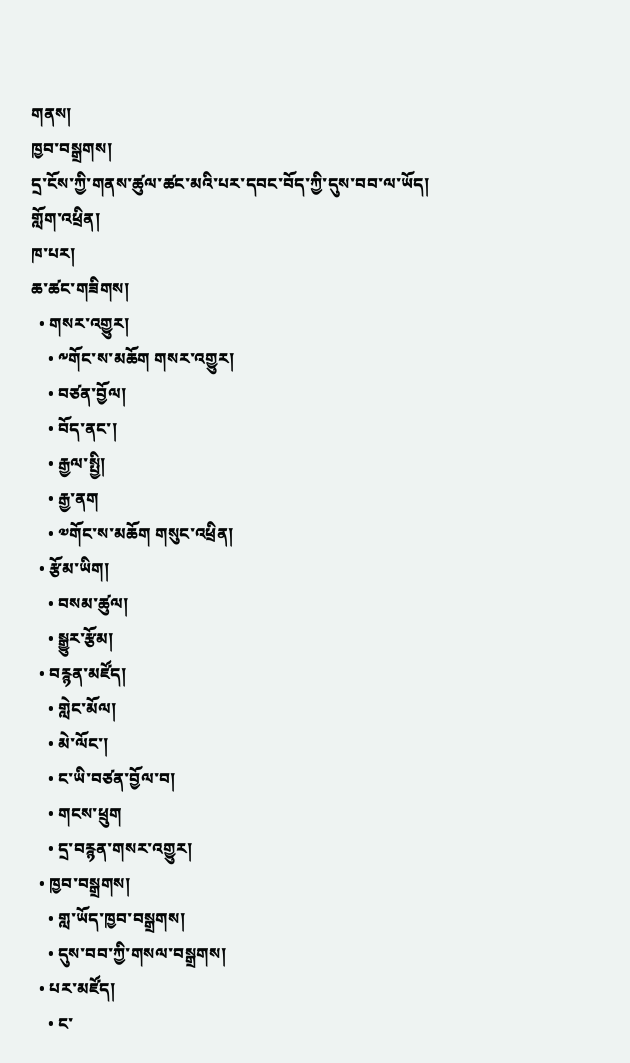གནས།
ཁྱབ་བསྒྲགས།
དྲ་ངོས་ཀྱི་གནས་ཚུལ་ཚང་མའི་པར་དབང་བོད་ཀྱི་དུས་བབ་ལ་ཡོད།
གློག་འཕྲིན།
ཁ་པར།
ཆ་ཚང་གཟིགས།
  • གསར་འགྱུར།
    • ༸གོང་ས་མཆོག གསར་འགྱུར།
    • བཙན་བྱོལ།
    • བོད་ནང་།
    • རྒྱལ་སྤྱི།
    • རྒྱ་ནག
    • ༧གོང་ས་མཆོག གསུང་འཕྲིན།
  • རྩོམ་ཡིག།
    • བསམ་ཚུལ།
    • སྒྱུར་རྩོམ།
  • བརྙན་མཛོད།
    • གླེང་མོལ།
    • མེ་ལོང་།
    • ང་ཡི་བཙན་བྱོལ་བ།
    • གངས་ཕྲུག
    • དྲ་བརྙན་གསར་འགྱུར།
  • ཁྱབ་བསྒྲགས།
    • གླ་ཡོད་ཁྱབ་བསྒྲགས།
    • དུས་བབ་ཀྱི་གསལ་བསྒྲགས།
  • པར་མཛོད།
    • ང་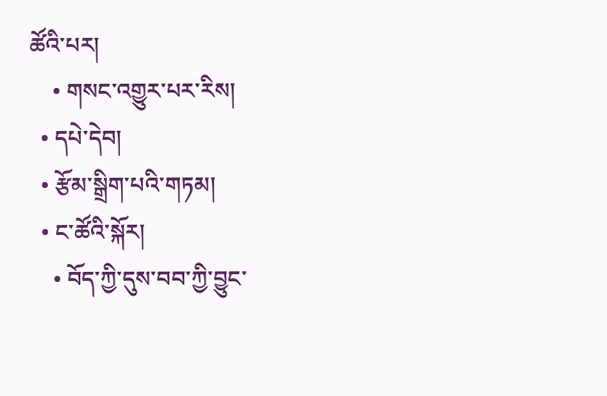ཚོའི་པར།
    • གསང་འགྱུར་པར་རིས།
  • དཔེ་དེབ།
  • རྩོམ་སྒྲིག་པའི་གཏམ།
  • ང་ཚོའི་སྐོར།
    • བོད་ཀྱི་དུས་བབ་ཀྱི་བྱུང་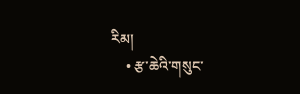རིམ།
    • རྩ་ཆེའི་གསུང་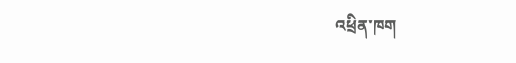འཕྲིན་ཁག